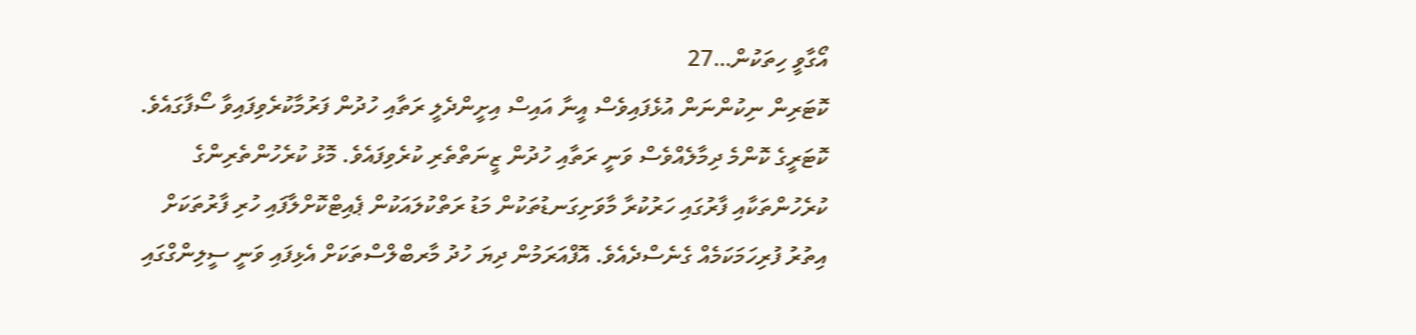އޯގާވީ ހިތަކުން…27
ކޮޓަރިން ނިކުންނަން އުޅެފައިވެސް އީނާ އައިސް އިށީންދެލީ ރަތާއި ހުދުން ފަރުމާކުރެވިފައިވާ ސޯފާގައެވެ. ކޮޓަރީގެ ކޮންމެ ދިމާލެއްވެސް ވަނީ ރަތާއި ހުދުން ޒީނަތްތެރި ކުރެވިފައެވެ. މޮޅު ކުރެހުންތެރިންގެ ކުރެހުންތަކާއި ފާރުގައި ހަރުކުރާ މާވަށިގަނޑުތަކުން މަޑު ރަތްކުލައަކުން ޕެއިޓްކޮށްލާފައި ހުރި ފާރުތަކަށް އިތުރު ފުރިހަމަކަމެއް ގެނެސްދެއެވެ. އޮފްއަރަމުން ދިޔަ ހުދު މާރބްލްސްތަކަށް އެޅިފައި ވަނީ ސީލިންގްގައި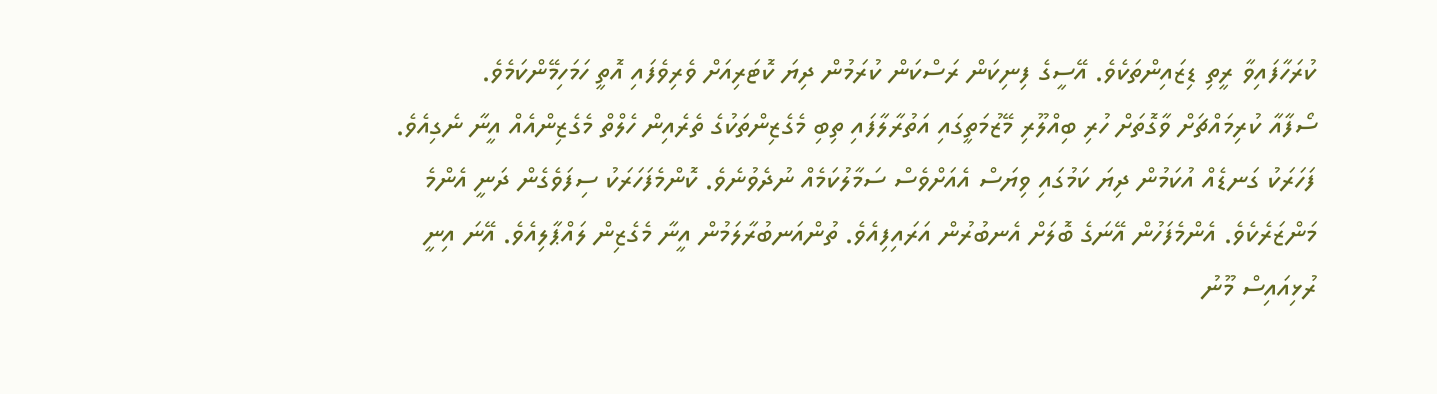ކުރަހާފައިވާ ރީތި ޑިޒައިންތަކެވެ. އޭސީގެ ފިނިކަން ރަސްކަން ކުރަމުން ދިޔަ ކޮޓަރިއަށް ވެރިވެފައި އޮތީ ހަމަހިމޭންކަމެވެ.
ސޯފާއާ ކުރިމައްޗަށް ވާގޮތަށް ހުރި ބިއްލޫރި މޭޒުމަތީގައި އަތުރާލާފައި ތިބި މެގެޒިންތަކުގެ ތެރެއިން ހެލްތް މެގެޒިންއެއް އީނާ ނެގިއެވެ. ފަހަރަކު ގަނޑެއް އުކަމުން ދިޔަ ކަމުގައި ވިޔަސް އެއަށްވެސް ސަމާލުކަމެއް ނުދެވުނެވެ. ކޮންމެފަހަރަކު ސިފަވެގެން ދަނީ އެންމެ މަންޒަރެކެވެ. އެންމެފަހުން އޭނަގެ ބޮލަށް އެނބުރުން އަރައިފިއެވެ. ތުންއަނބުރާލަމުން އީނާ މެގެޒިން ލައްޕާލިއެވެ. އޭނަ އިނީ ރުޅިއައިސް މޫނު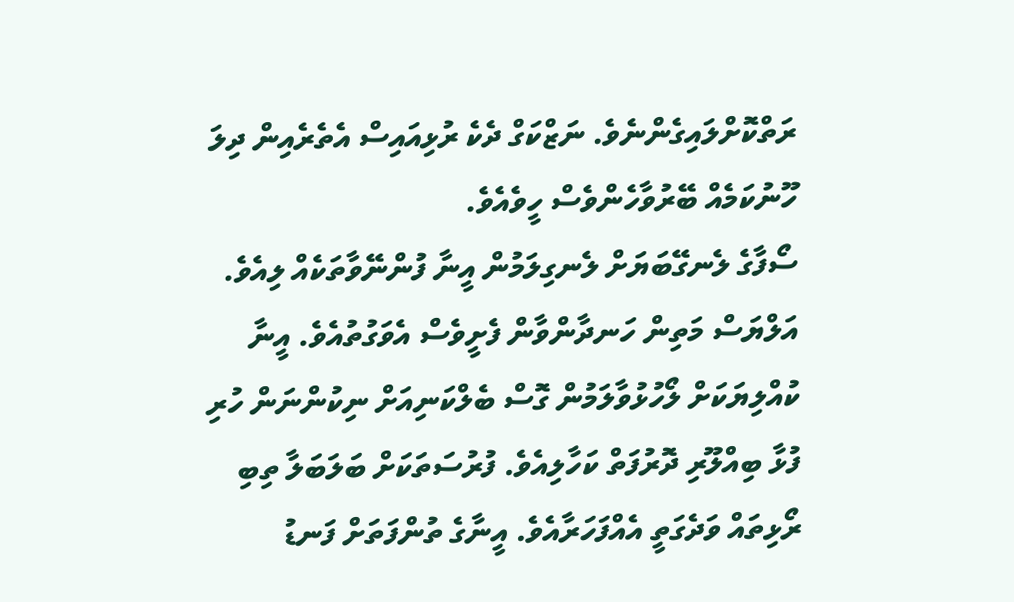ރަތްކޮށްލައިގެންނެވެ. ނަޒްކަގް ދެކެ ރުޅިއައިސް އެތެރެއިން ދިލަ ހޫނުކަމެއް ބޭރުވާހެންވެސް ހީވެއެވެ.
ސޯފާގެ ލެނގޭބަޔަށް ލެނގިލަމުން އީނާ ފުންނޭވާތަކެއް ލިއެވެ. އަލްޔަސް މަތިން ހަނދާންވާން ފެށީވެސް އެވަގުތުއެވެ. އީނާ ކުއްލިޔަކަށް ލޯހުޅުވާލަމުން ގޮސް ބެލްކަނިއަށް ނިކުންނަން ހުރި ފުޅާ ބިއްލޫރި ދޮރުފަތް ކަހާލިއެވެ. ފުރުސަތަކަށް ބަލަބަލާ ތިބި ރޯޅިތައް ވަދެގަތީ އެއްފަހަރާއެވެ. އީނާގެ ތުންފަތަށް ފަނޑު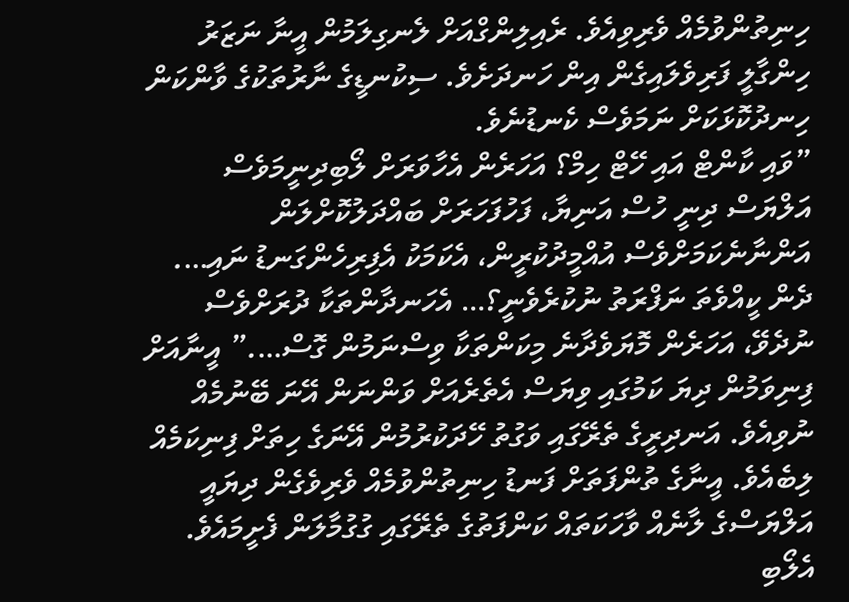ހިނިތުންވުމެއް ވެރިވިއެވެ. ރެއިލިންގްއަށް ލެނގިލަމުން އީނާ ނަޒަރު ހިންގާލީ ފަރިވެލައިގެން އިން ހަނދަށެވެ. ސިކުނޑީގެ ނާރުތަކުގެ ވާންކަން ހިނދުކޮޅަކަށް ނަމަވެސް ކެނޑުނެވެ.
”ވައި ކާންޓް އައި ހޭޓް ހިމް؟ އަހަރެން އެހާވަރަށް ލޯބިދިނީމަވެސް އަލްޔަސް ދިނީ ހުސް އަނިޔާ، ފަހުފަހަރަށް ބައްދަލުކޮށްލަން އަންނާނެކަމަށްވެސް އުއްމީދުކުރީން، އެކަމަކު އެފިރިހެންގަނޑު ނައި…. ދެން ކީއްވެތަ ނަފްރަތު ނުކުރެވެނީ؟… އެހަނދާންތަކާ ދުރަށްވެސް ނުދެވޭ، އަހަރެން މޮޔަވެދާނެ މިކަންތަކާ ވިސްނަމުން ގޮސް….” އީނާއަށް ފިނިވަމުން ދިޔަ ކަމުގައި ވިޔަސް އެތެރެއަށް ވަންނަން އޭނަ ބޭނުމެއް ނުވިއެވެ. އަނދިރީގެ ތެރޭގައި ވަގުތު ހޭދަކުރުމުން އޭނަގެ ހިތަށް ފިނިކަމެއް ލިބެއެވެ. އީނާގެ ތުންފަތަށް ފަނޑު ހިނިތުންވުމެއް ވެރިވެގެން ދިޔައީ އަލްޔަސްގެ ލާނެއް ވާހަކަތައް ކަންފަތުގެ ތެރޭގައި ގުގުމާލަން ފެށީމައެވެ. އެލޯބި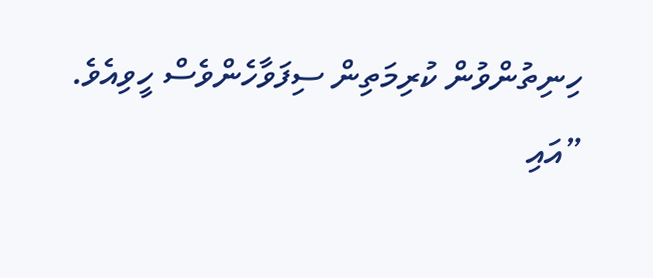ހިނިތުންވުން ކުރިމަތިން ސިފަވާހެންވެސް ހީވިއެވެ.
”އައި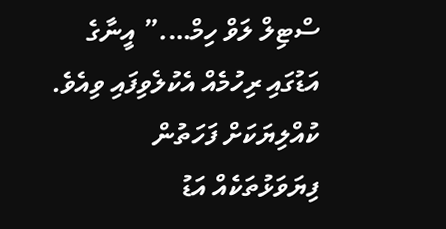ސްޓިލް ލަވް ހިމް….” އީނާގެ އަޑުގައި ރިހުމެއް އެކުލެވިފައި ވިއެވެ. ކުއްލިޔަކަށް ފަހަތުން ފިޔަވަޅުތަކެއް އަޑު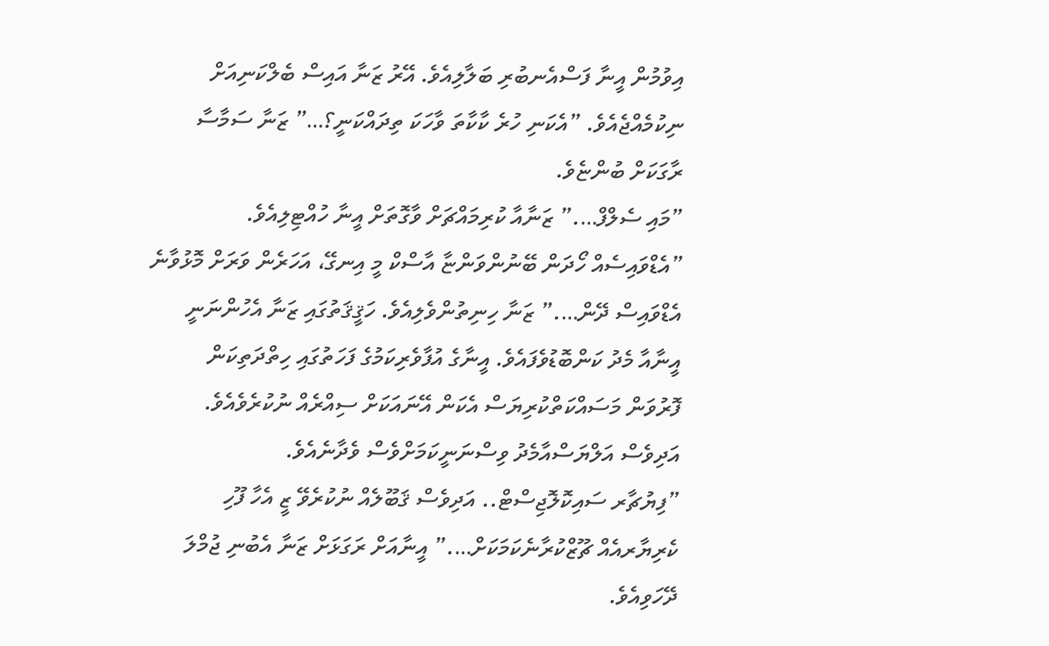އިވުމުން އީނާ ފަސްއެނބުރި ބަލާލިއެވެ. އޭރު ޒަނާ އައިސް ބެލްކަނިއަށް ނިކުމެއްޖެއެވެ. ”އެކަނި ހުރެ ކާކާތަ ވާހަކަ ތިދައްކަނީ؟…” ޒަނާ ސަމާސާ ރާގަކަށް ބުންޏެވެ.
”މައި ސެލްފް….” ޒަނާއާ ކުރިމައްޗަށް ވާގޮތަށް އީނާ ހުއްޓިލިއެވެ. ”އެޑްވައިސެއް ހޯދަން ބޭނުންވަންޏާ އާސްކް މީ އިނގޭ، އަހަރެން ވަރަށް މޮޅުވާނެ އެޑްވައިސް ދޭން….” ޒަނާ ހިނިތުންވެލިއެވެ. ހަޤީޤަތުގައި ޒަނާ އެހުންނަނީ އީނާއާ މެދު ކަންބޮޑުވެފައެވެ. އީނާގެ އުފާވެރިކަމުގެ ފަހަތުގައި ހިތްދަތިކަން ފޮރުވަން މަސައްކަތްކުރިޔަސް އެކަން އޭނައަކަށް ސިއްރެއް ނުކުރެވެއެވެ. އަދިވެސް އަލްޔަސްއާމެދު ވިސްނަނީކަމަށްވެސް ވެދާނެއެވެ.
”ފިޔުޗާރ ސައިކޮލޮޖިސްޓް.. އަދިވެސް ޤަބޫލެއް ނުކުރެވޭ ޒީ އެހާ ފޫހި ކެރިޔާރއެއް ޗޫޒްކުރާނެކަމަކަށް….” އީނާއަށް ރަގަޅަށް ޒަނާ އެބުނި ޖުމްލަ ދޭހަވިއެވެ.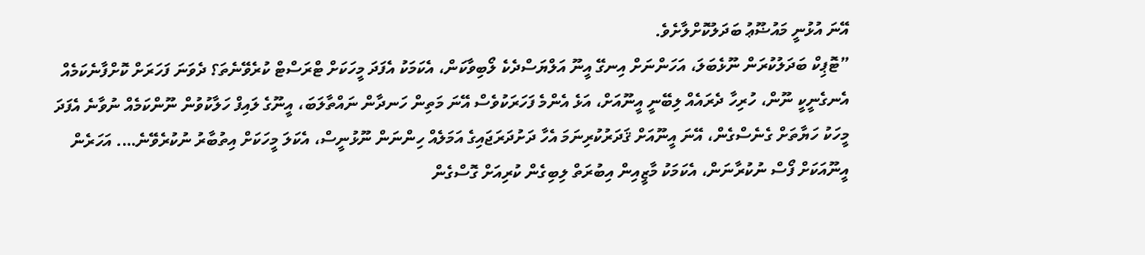އޭނަ އުޅުނީ މައުޟޫޢު ބަދަލުކޮށްލާށެވެ.
”ޓޮޕިކް ބަދަލުކުރަން ނޫޅެބަލަ، އަހަންނަށް އިނގޭ އީނޫ އަލްޔަސްދެކެ ލޯބިވާކަން، އެކަމަކު އެފަދަ މީހަކަށް ޓްރަސްޓް ކުރެވޭނެތަ؟ ދެވަނަ ފަހަރަށް ކޮށްފާނެކަމެއް އެނގެނީކީ ނޫން، ހުރިހާ ދެރައެއް ލިބޭނީ އީނޫއަށް، އަޅެ އެންމެ ފަހަރަކުވެސް އޭނަ މަތިން ހަނދާން ނައްތާލަބަ، އީނޫގެ ލައިފް ހަލާކުވުން ނޫންކަމެއް ނުވާނެ އެފަދަ މީހަކު ހަޔާތަށް ގެނެސްގެން، އޭނަ އީނޫއަށް ޤަދަރުކުރިނަމަ އެހާ ދަށުދަރަޖައިގެ އަމަލެއް ހިންނަން ނޫޅުނީސް، އެކަލަ މީހަކަށް އިތުބާރު ނުކުރެވޭނެ…. އަހަރެން އީނޫއަކަށް ފޯސް ނުކުރާނަން، އެކަމަކު މާޒީއިން އިބުރަތް ލިބިގެން ކުރިއަށް ގޮސްގެން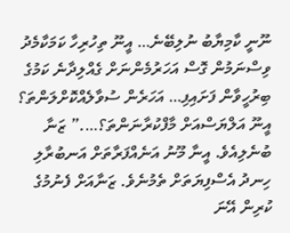ނޫނީ ކާމިޔާބު ނުލިބޭނެ… އީނޫ ތިހުރިހާ ކަމަކާމެދު ވިސްނަމުން ގޮސް އަހަރުމެންނަށް ގެއްލިދާނެ ކަމުގެ ބިރުހީވާން ފަށައިފި… އަހަރެން ސުވާލެއްކޮށްލަންތަ؟ އީނޫ އަލްޔަސްއަށް މާފްކުރާނަންތަ؟….” ޒަނާ ބުނެލިއެވެ. އީނާ މޫނު އަނެއްފަރާތަށް އަނބުރާލި ހިނދު އެސްފިޔަތަށް ތެމުނެވެ. ޒަނާއަށް ފެނުމުގެ ކުރިން އޭނަ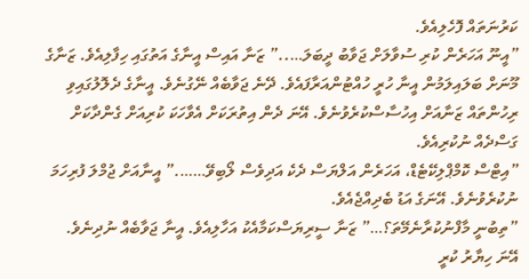ކަރުނަތައް ފޮހެލިއެވެ.
”އީނޫ އަހަރެން ކުރި ސުވާލަށް ޖަވާބު ދީބަލަ…..” ޒަނާ އައިސް އީނާގެ އަތުގައި ހިފާލިއެވެ. ޒަނާގެ މޫނަށް ބަލައިލަމުން އީނާ ހުރީ ހުއްޓުންއަރާފައެވެ. ދޭނެ ޖަވާބެއް ނޭގުނެވެ. އީނާގެ ދެލޮލުގައިވި ރިހުންތައް ޒަނާއަށް އިހުސާސްކުރެވުނެވެ. އޭނަ ދެން އިތުރަކަށް އެވާހަކަ ކުރިއަށް ގެންދާކަށް ގަސްދެއް ނުކުރިއެވެ.
”އިޓްސް ކޮމްޕްލިކޭޓެޑް، އަހަރެން އަލްޔަސް ދެކެ އަދިވެސް ލޯބިވޭ…….” އީނާއަށް ޖުމްލަ ފުރިހަމަ ނުކުރެވުނެވެ. އޭނަގެ އަޑު ބެދިއްޖެއެވެ.
”ތިބުނީ މާފްނުކުރާނެމޭތަ؟…” ޒަނާ ސީރިޔަސްކަމާއެކު އަހާލިއެވެ. އީނާ ޖަވާބެއް ނުދިނެވެ. އޭނަ ހިޔާރު ކުރީ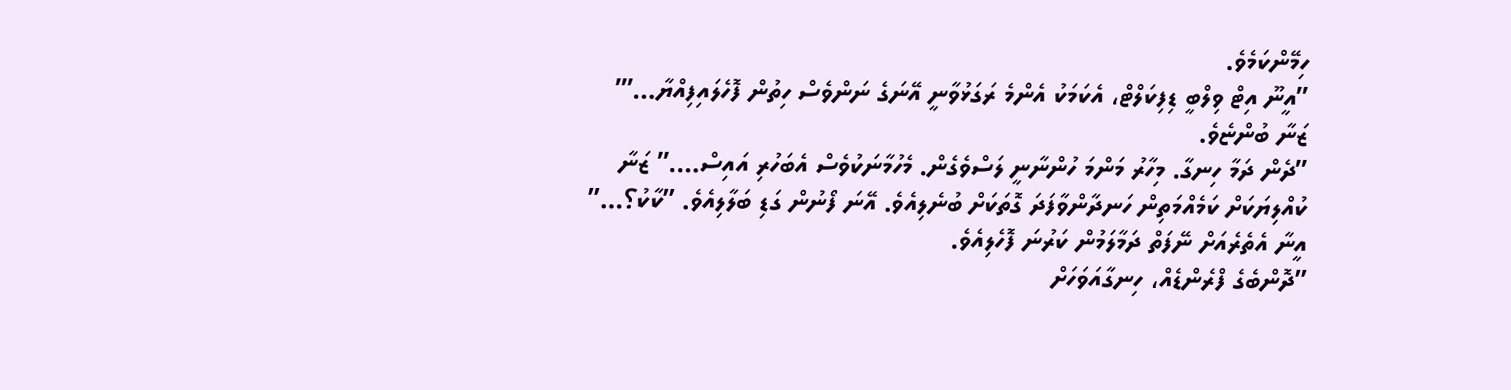ހިމޭންކަމެވެ.
”އީނޫ އިޓް ވިލްބީ ޑިފިކަލްޓް، އެކަމަކު އެންމެ ރަގަޅުވާނީ އޭނަގެ ނަންވެސް ހިތުން ފޮހެލައިފިއްޔާ…”’ ޒަނާ ބުންޏެވެ.
”ދެން ދަމާ ހިނގާ. މިހާރު މަންމަ ހުންނާނީ ލަސްވެގެން. މެހުމާނަކުވެސް އެބަހުރި އައިސް….” ޒަނާ ކުއްލިޔަކަށް ކަމެއްމަތިން ހަނދާންވާފަދަ ގޮތަކަށް ބުނެލިއެވެ. އޭނަ ފޯނުން ގަޑި ބަލާލިއެވެ. ”ކާކު؟…” އީނާ އެތެރެއަށް ނޭފަތް ދަމާލަމުން ކަރުނަ ފޮހެލިއެވެ.
”ދޮންބެގެ ފްރެންޑެއް، ހިނގާއަވަހަށް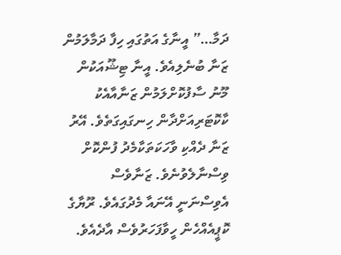ދަމާ…” އީނާގެ އަތުގައި ހިފާ ދަމާލަމުން ޒަނާ ބުނެލިއެވެ. އީނާ ޓިޝޫއަކުން މޫނު ސާފުކޮށްލަމުން ޒަނާއާއެކު ކާކޮޓަރިއަށްދާން ހިނގައިގަތެވެ. އޭރު ޒަނާ ދެއްކި ވާހަކަތަކާމެދު ފުންކޮށް ވިސްނާލެވުނެވެ. ޒަނާވެސް އެވިސްނަނީ އޭނައާ މެދުގައެވެ. ރޫޔާގެ ކޮޕީއެއްހެން ހީވާފަހަރުވެސް އާދެއެވެ.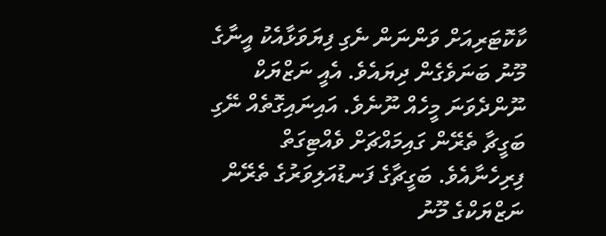ކާކޮޓަރިއަށް ވަންނަން ނެގި ފިޔަވަޅާއެކު އީނާގެ މޫނު ބަނަވެގެން ދިޔައެވެ. އެއީ ނަޒްޔަކް ނޫންދެވަނަ މީހެއް ނޫނެވެ. އައިނައިގޮތެއް ނޭގި ބަގީޗާ ތެރޭން ގައިމައްޗަށް ވެއްޓިގަތް ފިރިހެނާއެވެ. ބަގީޗާގެ ފަނޑުއަލިވަރުގެ ތެރޭން ނަޒްޔަކްގެ މޫނު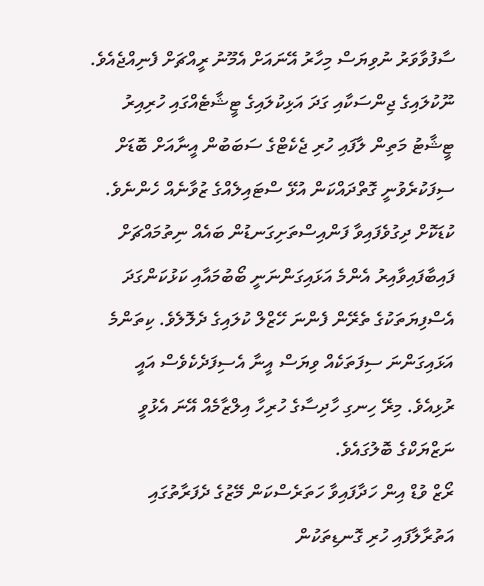ސާފުވާވަރު ނުވިޔަސް މިހާރު އޭނައަށް އެމޫނު ރީއްޗަށް ފެނިއްޖެއެވެ. ނޫކުލައިގެ ޖިންސަކާއި ގަދަ އަޅިކުލައިގެ ޓީޝާޓެއްގައި ހުރިއިރު ޓީޝާޓު މަތިން ލާފައި ހުރި ޖެކެޓްގެ ސަބަބުން އީނާއަށް ބޮޑަށް ސިފަކުރެވުނީ ގޮތްދައްކަން އުޅޭ ސްޓައިލެއްގެ ޒުވާނެއް ހެންނެވެ. ކުޑަކޮށް ދިގުވެފައިވާ ފަންއިސްތަށިގަނޑުން ބައެއް ނިތުމައްޗަށް ފައިބާފައިވާއިރު އެންމެ އަޅައިގަންނަނީ ބޯބުމައާއި ކަޅުކަންގަދަ އެސްފިޔަތަކުގެ ތެރޭން ފެންނަ ހޭޒްލް ކުލައިގެ ދެލޮލެވެ. ކިތަންމެ އަޅައިގަންނަ ސިފަތަކެއް ވިޔަސް އީނާ އެސިފަދެކެވެސް އައީ ރުޅިއެވެ. މިރޭ ހިނގި ހާދިސާގެ ހުރިހާ އިލްޒާމެއް އޭނަ އެޅުވީ ނަޒްޔަކްގެ ބޮލުގައެވެ.
ރޯޒް ވުޑް އިން ހަދާފައިވާ ހަތަރެސްކަން މޭޒުގެ ދެފަރާތުގައި އަތުރާލާފައި ހުރި ގޮނޑިތަކުން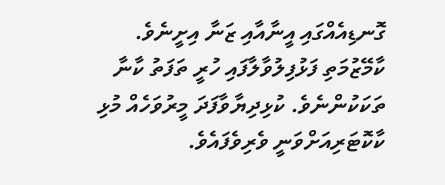ގޮނޑިއެއްގައި އީނާއާއި ޒަނާ އިށީނެވެ. ކާމޭޒުމަތި ފަޅުފިލުވާލާފައި ހުރީ ތަފަތު ކާނާ ތަކަކުންނެވެ. ކުޅިދިޔާވާފަދަ މީރުވަހެއް މުޅި ކާކޮޓަރިއަށްވަނީ ވެރިވެފައެވެ.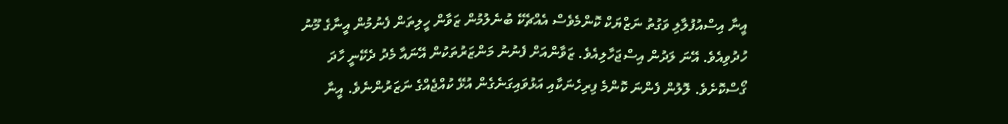އީނާ އިސްއުފުލާލި ވަގުތު ނަޒްޔަކް ކޮންމެވެސް އެއްޗެކޭ ބުނެލުމުން ޒަވާން ހީލިތަން ފެނުމުން އީނާގެ މޫނު ހުދުވިއެވެ. އޭނަ ލަދުން އިސްޖަހާލިއެވެ. ޒަވާންއަށް ފެނުނު މަންޒަރުތަކުން އޭނައާ މެދު ދެކޭނީ ހާދަ ގޯސްކޮށެވެ. ލޮލުން ފެންނަ ކޮންމެ ފިރިހެނަކާއި އަޅުވައިގަނެގެން އުޅޭ ކުއްޖެއްގެ ނަޒަރުންނެވެ. އީނާ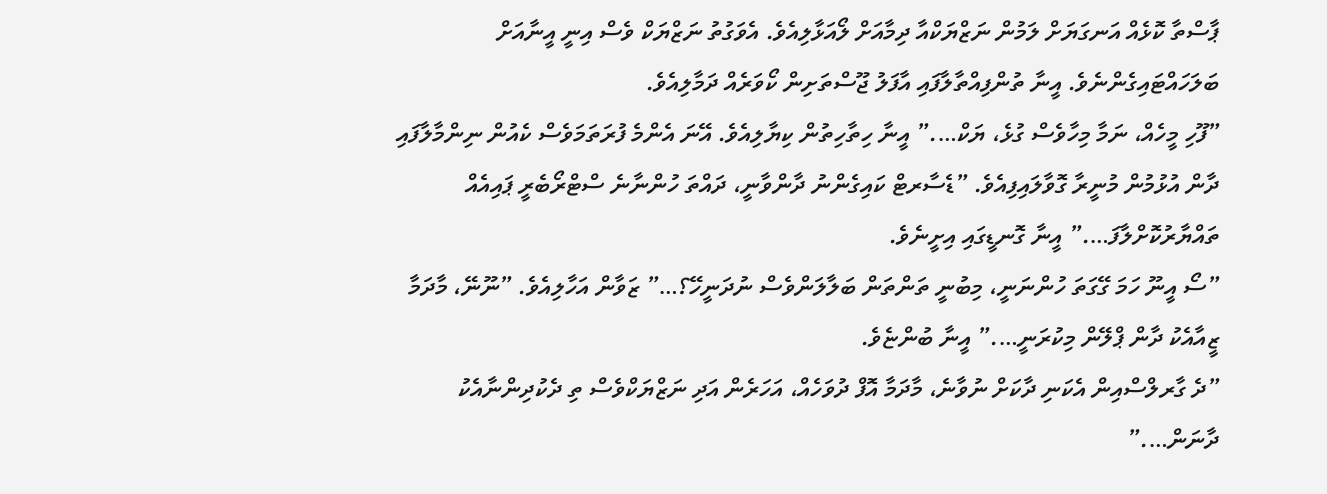ޕާސްތާ ކޮޅެއް އަނގަޔަށް ލަމުން ނަޒްޔަކްއާ ދިމާއަށް ލޯއަޅާލިއެވެ. އެވަގުތު ނަޒްޔަކް ވެސް އިނީ އީނާއަށް ބަލަހައްޓައިގެންނެވެ. އީނާ ތުންފިއްތާލާފައި އާފަލު ޖޫސްތަށިން ކޯވަރެއް ދަމާލިއެވެ.
”ފޫހި މީހެއް، ނަމާ މިހާވެސް ގުޅެ، ޔަކް….” އީނާ ހިތާހިތުން ކިޔާލިއެވެ. އޭނަ އެންމެ ފުރަތަމަވެސް ކެއުން ނިންމާލާފައި ދާން އުޅުމުން މުނީރާ ގޮވާލައިފިއެވެ. ”ޑެސާރޓް ކައިގެންނު ދާންވާނީ، ދައްތަ ހުންނާނެ ސްޓްރޯބެރީ ޕައިއެއް ތައްޔާރުކޮށްލާފަ….” އީނާ ގޮނޑީގައި އިށީނެވެ.
”ސޯ އީނޫ ހަމަ ގޭގަތަ ހުންނަނީ، މިބުނީ ތަންތަން ބަލާލަންވެސް ނުދަނީހޭ؟…” ޒަވާން އަހާލިއެވެ. ”ނޫނޭ، މާދަމާ ޒީއާއެކު ދާން ޕްލޭން މިކުރަނީ….” އީނާ ބުންޏެވެ.
”ދެ ގާރލްސްއިން އެކަނި ދާކަށް ނުވާނެ، މާދަމާ އޮފް ދުވަހެއް، އަހަރެން އަދި ނަޒްޔަކްވެސް ތި ދެކުދިންނާއެކު ދާނަން….”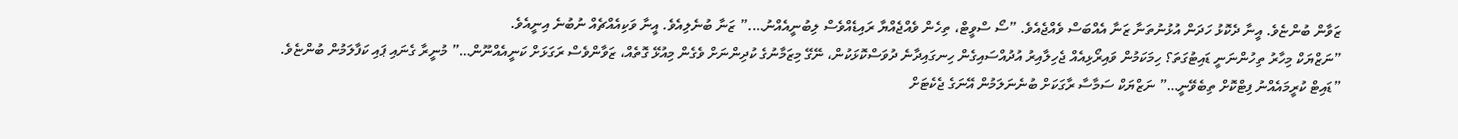ޒަވާން ބުންޏެވެ. އީނާ ދެކޮޅު ހަދަން އުޅުނުތަނާ ޒަނާ އެއްބަސް ވެއްޖެއެވެ. ”ސޯ ސްވީޓް، ތިހެން ވެއްޖެއްޔާ ރައިޑެއްވެސް ލިބުނީއެއްނު….” ޒަނާ ބުނެލިއެވެ. އީނާ ވަކިއެއްޗެއް ނުބުނެ އިނީއެވެ.
”ނަޒްޔަކް މިހާރު ތިހުންނަނީ ޑައިޓުގަތަ؟ ހިމަކަމުން ވައިރޯޅިއެއް ޖެހިލާއިރު އުދުއްސައިގެން ހިނގައިދާނެ ދުވަސްކޮޅަކުން، ނޭގޭ މިޒަމާނުގެ ކުދިންނަށް ވެގެން މިއުޅޭ ގޮތެއް، ޒަވާންވެސް ރަގަޅަށް ކަނީއެއްނޫން…” މުނީރާ ގެނައި ޕައި ކަފާލަމުން ބުންޏެވެ.
”ޑައިޓް ކުރީމައެއްނު ފިޓްކޮށް ތިބެވޭނީ…” ނަޒްޔަކް ސަމާސާ ރާގަކަށް ބުނެނަލަމުން އޭނަގެ ޖެކެޓަށް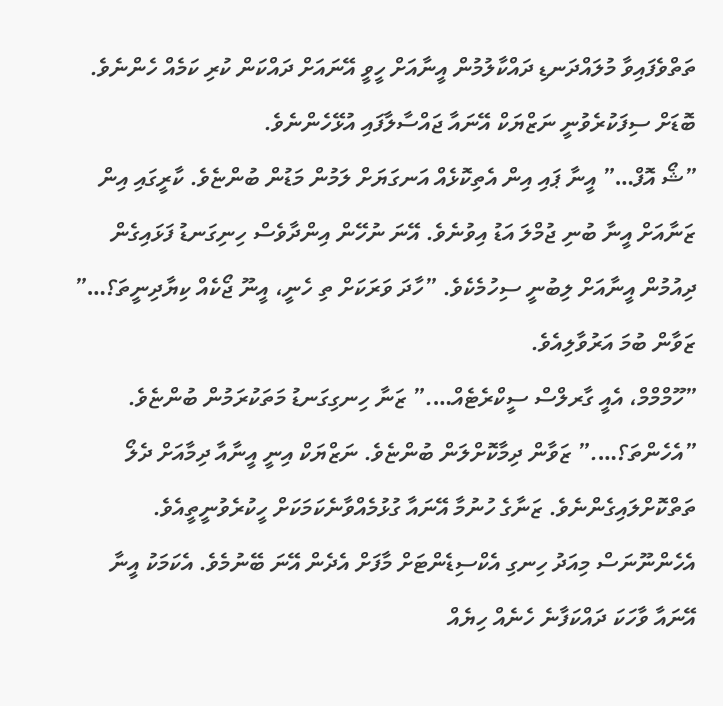ތަތްވެފައިވާ މުލައްދަނޑި ދައްކާލުމުން އީނާއަށް ހީވީ އޭނައަށް ދައްކަން ކުރި ކަމެއް ހެންނެވެ. ބޮޑަށް ސިފަކުރެވުނީ ނަޒްޔަކް އޭނައާ ޖައްސާލާފައި އުޅޭހެންނެވެ.
”ޝޯ އޮފް…” އީނާ ޕައި އިން އެތިކޮޅެއް އަނގަޔަށް ލަމުން މަޑުން ބުންޏެވެ. ކާރީގައި އިން ޒަނާއަށް އީނާ ބުނި ޖުމްލަ އަޑު އިވުނެވެ. އޭނަ ނުހޭން އިންދާވެސް ހިނިގަނޑު ފަޅައިގެން ދިއުމުން އީނާއަށް ލިބުނީ ސިހުމެކެވެ. ”ހާދަ ވަރަކަށް ތި ހެނީ، އީނޫ ޖޯކެއް ކިޔާދިނީތަ؟…” ޒަވާން ބުމަ އަރުވާލިއެވެ.
”ހޫމްމްމް، އެއީ ގާރލްސް ސީކްރެޓެއް….” ޒަނާ ހިނގިގަނޑު މަތަކުރަމުން ބުންޏެވެ. ”އެހެންތަ؟….” ޒަވާން ދިމާކޮށްލަން ބުންޏެވެ. ނަޒްޔަކް އިނީ އީނާއާ ދިމާއަށް ދެލޯ ތަތްކޮށްލައިގެންނެވެ. ޒަނާގެ ހުނުމާ އޭނައާ ގުޅުމެއްވާނެކަމަކަށް ހީކުރެވުނީތީއެވެ. އެހެންނޫނަސް މިއަދު ހިނގި އެކްސިޑެންޓަށް މާފަށް އެދެން އޭނަ ބޭނުމެވެ. އެކަމަކު އީނާ އޭނައާ ވާހަކަ ދައްކަފާނެ ހެނެއް ހިޔެއް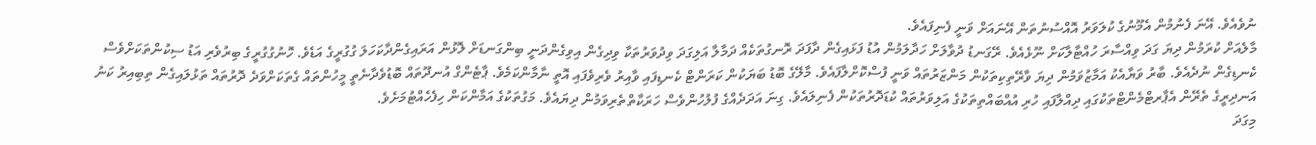ނުވެއެވެ. އޭނަ ފެނުމުން އެމޫނުގެ ކުލަވަރު އޮއްސުނުތަން އޭނައަށް ވަނީ ފެނިފައެވެ.
މާލެއަށް ކުރަމުން ދިޔަ ގަދަ ވިއްސާރަ ހުއްޓާލާކަށް ނޫޅެއެވެ. ރޭގަނޑު ދުވާލަށް ހަދާލަމުން އުޑު ފަޅައިގެން ދާފަދަ ރޮނގުތަކެއް ދަމާލާ އަލިގަދަ ވިދުވަރުތަކާ ވިދިގެން އިވިގެންދަނީ ބިންގަނޑަށް ލޮޅުން އަރައިގެންދާކަހަލަ ގުގުރީގެ އަޑެވެ. ހޮނުގުގުރީގެ ބިރުވެރި އަޑު ސިކުންތަކަށްވެސް ކެނޑިގެން ނުދެއެވެ. ބާރު ވަޔާއެކު އަމާޒުވަމުން ދިޔަ ވާރޭތިކިތަކުން މަންޒަރުތައް ވަނީ ފުސްކޮށްލާފައެވެ. މާލޭގެ ބޮޑު ބަޔަކުން ކަރަންޓް ކެނޑިފައި ވާއިރު ވެރިވެފައި އޮތީ ނާމާންކަމެވެ. ޕާޓެންގް އުނދޫތައް ބޮޑުވެދާނެތީ މީހުންތައް ގެތަކަށްވަދެ ދޮރުތައް ތަޅުލައިގެން ތިބިއިރު ކަނު އަނދިރީގެ ތެރޭން އެޕާރޓްމެންޓްތަކުގައި ދިއްލާފައި ހުރި އުއްބައްތިތަކުގެ އަލިވަރުތައް ކުޑަދޮރުތަކުން ފެނިލައެވެ. ގިނަ އަދަދެއްގެ ފުލުހުންވެސް ހަރަކާތްތެރިވަމުން ދިޔައެވެ. މަގުތަކުގެ އަމާންކަން ހިފެހެއްޓުމަށެވެ.
މިގަދަ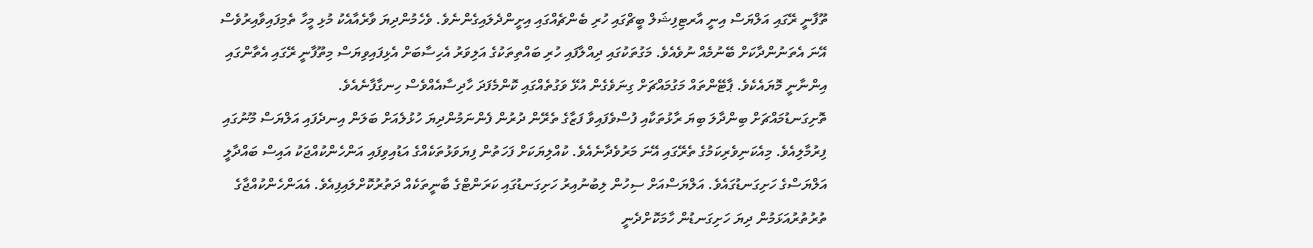ތޫފާނީ ރޭގައި އަލްޔަސް އިނީ އާރޓިފިޝަލް ބީޗްގައި ހުރި ބެންޗެއްގައި އިށީންދެލައިގެންނެވެ. ވެހެމުންދިޔަ ވާރެއާއެކު މުޅި މީހާ ތެމިފައިވާއިރުވެސް އޭނަ އެތަނުންދާކަށް ބޭނުމެއް ނުވެއެވެ. މަގުތަކުގައި ދިއްލާފައި ހުރި ބައްތިތަކުގެ އަލިވަރު އެހިސާބަށް އެޅިފައިވިޔަސް މިތޫފާނީ ރޭގައި އެތާންގައި އިންނާނީ މޮޔައެކެވެ. ޕާޓޭންތައް މަގުމައްޗަށް ގިނަވެގެން އުޅޭ ވަގުތެއްގައި ކޮންމެފަދަ ހާދިސާއެއްވެސް ހިނގާފާނެއެވެ.
ތޮށިގަނޑުމައްޗަށް ބިންދާލަ ބިޔަ ރާޅުތަކާއި ފުސްވެފައިވާ ފަޒާގެ ތެރޭން ދުރުން ފެންނަމުންދިޔަ ހުޅުލެއަށް ބަލަން އިނދެފައި އަލްޔަސް މޫނުގައި ފިރުމާލިއެވެ. މިއެކަނިވެރިކަމުގެ ތެރޭގައި އޭނަ މަރުވެދާނެއެވެ. ކުއްލިޔަކަށް ފަހަތުން ފިޔަވަޅުތަކެއްގެ އަޑުއިވިފައި އަންހެންކުއްޖަކު އައިސް ބައްދާލީ އަލްޔަސްގެ ހަށިގަނޑުގައެވެ. އަލްޔަސްއަށް ސިހުން ލިބުނުއިރު ހަށިގަނޑުގައި ކަރަންޓްގެ ބާނީތަކެއް ދަތުރުކޮށްލައިފިއެވެ. އެއަންހެންކުއްޖާގެ ތުރުތުރުއަޅަމުން ދިޔަ ހަށިގަނޑުން ހާމަކޮށްދެނީ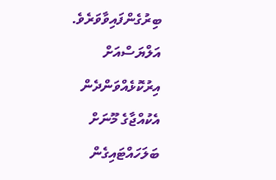ބިރުގެންފައިވާވަރެވެ. އަލްޔަސްއަށް އިރުކޮޅެއްވަންދެން އެކުއްޖާގެ މޫނަށް ބަލަހައްޓައިގެން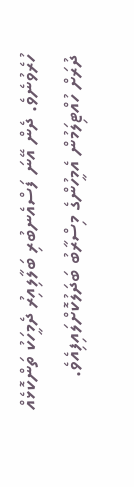ހުރެވުނެވެ. ދެން އޭނަ ފަސްއެނބުރި ބަލާލިއިރު ދެމީހަކު ތަންކޮޅެއް ދުރަށް ހުއްޓިލަމުން އެމީހުންގެ މިސްރާބު ބަދަލުކޮށްލައިފިއެވެ.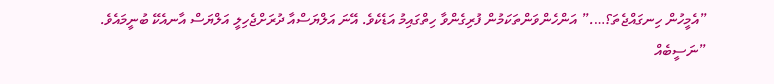”އެމީހުން ހިނގައްޖެތަ؟….” އަންހެންވަންތަކަމުން ފުރިގެންވާ ހިތްގައިމު އަޑެކެވެ. އޭނަ އަލްޔަސްއާ ދުރަށްޖެހިލީ އަލްޔަސް އާނއެކޭ ބުނީމައެވެ.
”ނަސީބެއް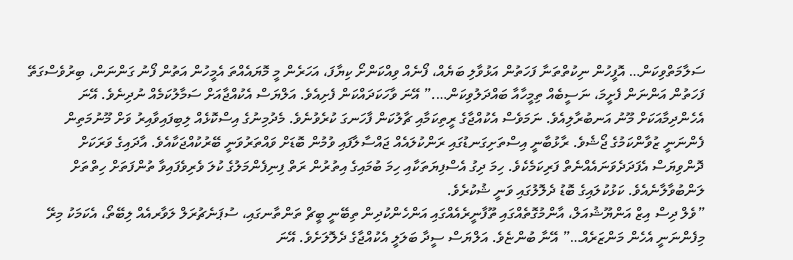ސަލާމަތްވިކަން… އޮފީހުން ނިކުތްތަނާ ފަހަތުން އަޅުވާލި ބަޔެއް، ފޯނެއް ވިއްކަންށޯ ކިޔާފަ، އަހަރެން މީ މޮޔައެއްތަ އެމީހުން އަތުން ފޯނު ގަންނަން، ބިރުވެސްގަތޭ ފަހަތުން އަންނަން ފެށީމަ، ނަސީބެއް ތިމީހާއާ ބައްދަލުވިކަން….” އޭނަ ވާހަކަދައްކަން ފެށިއެވެ. އަލްޔަސް އެކުއްޖާއަށް ސަމާލުކަމެއް ނުދިނެވެ. އޭނަ އެހެންދިމާއަކަށް މޫނު އަނބުރާލިއެވެ. ނަމަވެސް އެކުއްޖާގެ ރީތިކަމާއި ޗާލުކަން ފާހަނގަ ކުރެވުނެވެ. މެދުމިނުގެ އިސްކޮޅެއް ލިބިފައިވާއިރު ވަށް މޫނުމަތިން ފެންނަނީ ޒުވާންކަމުގެ ޖޯޝެވެ. ރާޅުބާނީ އިސްތަށިގަނޑުގައި ރަންކުލައެއް ޖައްސާލާފައި ވުމުން ބޮޑަށް ވައްތަރުވަނީ ބޭރުކުއްޖަކާއެވެ. އާދައިގެ ވަރަކަށް ދޮންވިޔަސް އެފަދަދެވަނައެއްނެތް ފަރިކަމެކެވެ. ހިމަ ދިގު އެސްފިޔަތަކާއި ހިމަ ބުމައިގެ އިތުރުން ރަތް ފިނިފެންމަލުގެ ކުލަ ވެރިވެފައިވާ ތުންފަތަށް ހިތްތަށް ލަންބުވާލާނެއެވެ. ކަޅުކުލައިގެ ބޮޑު ދެލޮލުގައި ވަނީ ޝުކުރެވެ.
”ވެލް ދިސް އިޒް އަންޔޫޝުއަލް، އާންމުގޮތެއްގައި ތޫފާނީރެއެއްގައި އަންހެންކުދިން ތިބޭނީ ބީޗް ތަންތާނގައި، ސުޕަނެޗުރަލް ލަވާރއެއް ލިބޭތޯ، އެކަމަކު މިރޭ މިފެންނަނީ އެހެން މަންޒަރެއް…” އޭނާ ބުންޏެވެ. އަލްޔަސް ސީދާ ބަލަލީ އެކުއްޖާގެ ދެލޮލަށެވެ. އޭނަ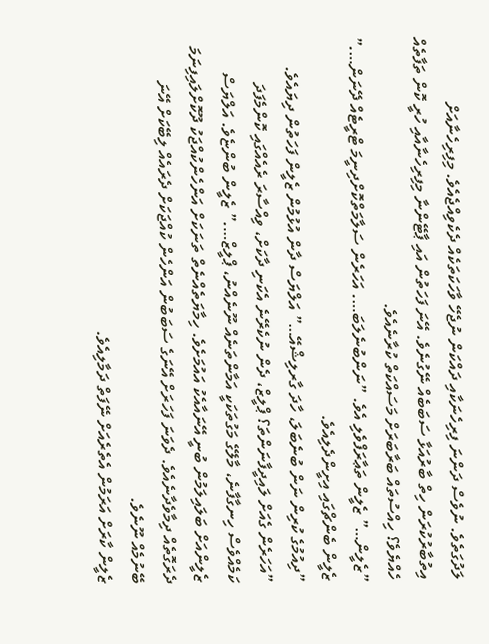ލަދުގަތެވެ. ނުވެސް ދަންނަ ފިރިހެނަކާއި ދައްކަން ނުޖެހޭ ވާހަކަތަކެއް ދެކެވިއްޖެއެވެ. މިފިރިހެނާއަށް އިތުބާރުކުރަން ހިތް ބާރުއަޅާ ސަބަބެއް ނޭގުނެވެ. އޭނަ ފަހަތުން އައި ޕާޓޭންނާ މިފިރިހެނާއާއި ހުރީ ކޮން ތަފާތެއް ހެއްޔެވެ؟ ހިއްސުތައް ބަރާބަރަށް މަސައްކަތް ކުރާނެއެވެ.
”ޒެލީން…” ޒެލީން ތަޢާރަފްވެލި އެވެ. ”ނަންބުނެލަބަ…. އަހަރެން ސަލާމަތްކޮށްދިނީމަ ޓްރީޓެއް ދޭނަން….” ޒެލީން ބެންޗްގައި އިށީންދެލިއެވެ.
”ދިއުމުގެ ކުރިން ނަން ބުނެބަލަ، ހާދަ ގާރލިޝްއޭ…” އަލްޔަސް ދާން އުޅުމުން ޒެލީން ފަހަތުން ދިޔައެވެ. ”އަހަރެން ގެއަށް ލައިދީފާނަންތަ؟ ޕްލީޒް، ދެން ނުކެރޭނެ އެކަނި ދާކަށް، ވިއްސާރަ ރެއެއްގައި ކޮންމެފަދަ ކަމެއްވެސް ހިނގާފާނެ، މާލޭގެ މަގުތަކަކީ އަމާންތަނެއް ނޫނެއްނު، ޕްލީޒް….” ޒެލީން ބުންޏެވެ. އަލްޔަސް ޒެލީންއަށް ބަލައިލަމުން ބުނީ އޭނައާއެކު އައުމަށެވެ. ހިމާޔަތެއްނެތް ތަނަކަށް އަންހެންކުއްޖަކު ދޫކޮށްލައިފިނަމަ ދެރަގޮތެއް ދިމާވެދާނެއެވެ. ދެވަނަ ފަހަރަށް އޭނަގެ ސަބަބުން އަންހެން ކުއްޖަކަށް ދެރައެއް ލިބޭކަށް އޭނަ ބޭނުމެއް ނޫނެވެ.
ޒެލީން ކާރަށް އަރަމުން އެތެރެއަށް ނޭފަތް ދަމާލިއެވެ.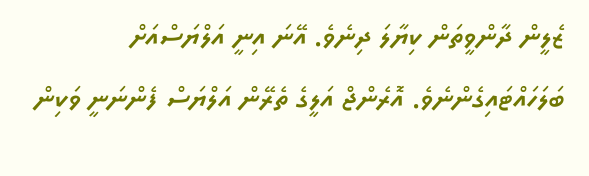ޒެލީން ދާންވީތަން ކިޔާލަ ދިނެވެ. އޭނަ އިނީ އަލްޔަސްއަށް ބަލަހައްޓައިގެންނެވެ. އޮރެންޖް އަލީގެ ތެރޭން އަލްޔަސް ފެންނަނީ ވަކިން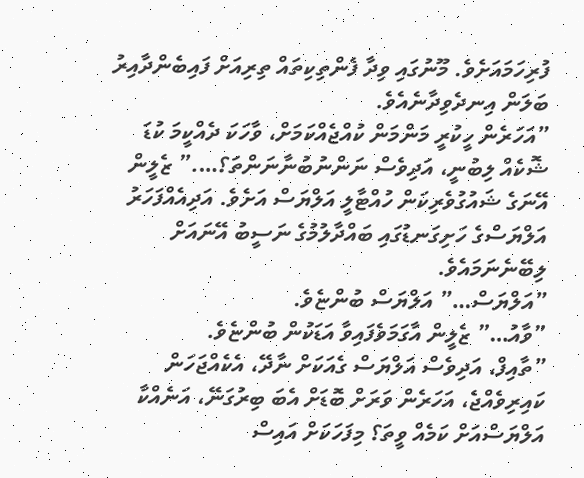ފުރިހަމައަށެވެ. މޫނުގައި ވިދާ ފެންތިކިތައް ތިރިއަށް ފައިބެންދާއިރު ބަލަން އިނދެވިދާނެއެވެ.
”އަހަރެން ހީކުރީ މަންމަން ކުއްޖެއްކަމަށް، ވާހަކަ ދެއްކީމަ ކުޑަ ޝޮކެއް ލިބުނީ، އަދިވެސް ނަންނުބުނާނަންތަ؟….” ޒެލީން އޭނަގެ ޝައުގުވެރިކަން ހުއްޓާލީ އަލްޔަސް އަށެވެ. އަދިއެއްފަހަރު އަލްޔަސްގެ ހަށިގަނޑުގައި ބައްދާލުމުގެ ނަސީބު އޭނައަށް ލިބޭނެނަމައެވެ.
”އަލްޔަސް…” އަލްޔަސް ބުންޏެވެ.
”ވާއު…” ޒެލީން އާގަމަވެފައިވާ އަޑަކުން ބުންޏެވެ.
”ތާއިފް، އަދިވެސް އަލްޔަސް ގެއަކަށް ނާދޭ، އެކެއްޖަހަން ކައިރިވެއްޖެ، އަހަރެން ވަރަށް ބޮޑަށް އެބަ ބިރުގަނޭ، އަނެއްކާ އަލްޔަސްއަށް ކަމެއް ވީތަ؟ މިފަހަކަށް އައިސް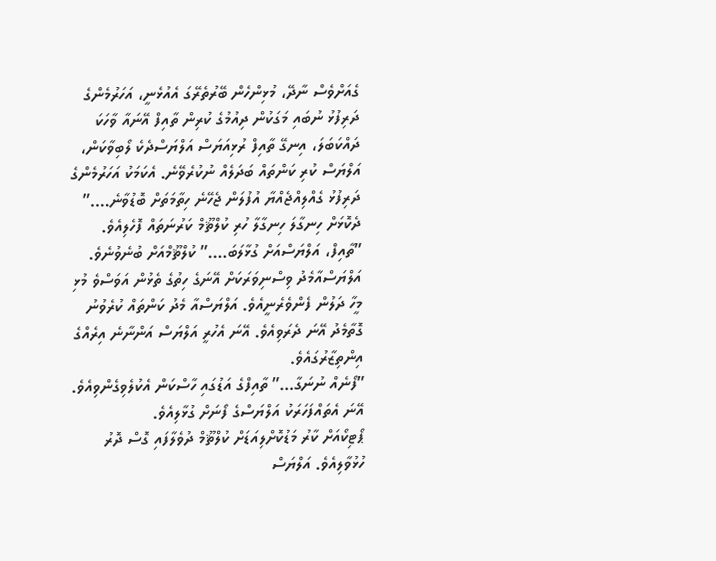ގެއަށްވެސް ނާދޭ، މުޅިންހެން ބޭރުތެރޭގަ އެއުޅެނީ، އަހަރުމެންގެ ދަރިފުޅު ނުބައި މަގަކުން ދިއުމުގެ ކުރިން ތާއިފް އޭނައާ ވާހަކަ ދައްކަބަލަ، އިނގޭ ތާއިފް ރުޅިއަޔަސް އަލްޔަސްދެކެ ލޯބިވާކަން، އަލްޔަސް ކުރި ކަންތައް ބަދަލެއް ނުކުރެވޭނެ. އެކަމަކު އަހަރުމެންގެ ދަރިފުޅު ގެއްލިއްޖެއްޔާ އުފުލަން ޖެހޭނެ ހިތާމަތަށް ބޮޑުވާނެ….” ދެކޮޅަށް ހިނގާލަ ހިނގާލާ ހުރި ކުލްޘޫމް ކަރުނަތައް ފޮހެލިއެވެ.
”ތާއިފް، އަލްޔަސްއަށް ގުޅާލަބަ….” ކުލްޘޫމްއަށް ބުނެވުނެވެ. އަލްޔަސްއާމެދު ވިސްނިވަރަކަށް އޭނަގެ ހިތުގެ ތެޅުން އަވަސްވެ މުޅި މީހާ ދަލުން ފެންވެރެނީއެވެ. އަލްޔަސްއާ މެދު ކަންތައް ކުރެވުނު ގޮތާމެދު އޭނަ ދެރަވިއެވެ. އޭނަ އެހުރީ އަލްޔަސް އަންނާނެ އިރެއްގެ އިންތިޒާރުގައެވެ.
”ފޯނެއް ނުނަގާ…” ތާއިފްގެ އަޑުގައި ހާސްކަން އެކުލެވިގެންވިއެވެ. އޭނަ އެތައްފަހަރަކު އަލްޔަސްގެ ފޯނަށް ގުޅާލިއެވެ.
ޕޯޓިކޯއަށް ކާރު މަޑުކޮށްލިއަޑަށް ކުލްޘޫމް ދުވެލާފައި ގޮސް ދޮރު ހުޅުވާލިއެވެ. އަލްޔަސް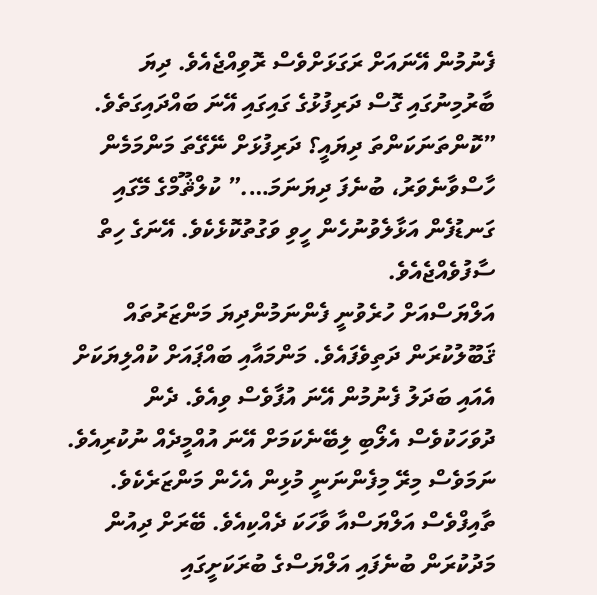ފެނުމުން އޭނައަށް ރަގަޅަށްވެސް ރޮވިއްޖެއެވެ. ދިޔަ ބާރުމިނުގައި ގޮސް ދަރިފުޅުގެ ގައިގައި އޭނަ ބައްދައިގަތެވެ. ”ކޮންތަނަކަންތަ ދިޔައީ؟ ދަރިފުޅަށް ނޭގޭތަ މަންމަމެން ހާސްވާނެވަރު، ބުނެފަ ދިޔަނަމަ….” ކުލްޘޫމްގެ މޭގައި ގަނޑުފެން އަޅާލެވުނުހެން ހީވި ވަގުތުކޮޅެކެވެ. އޭނަގެ ހިތް ސާފުވެއްޖެއެވެ.
އަލްޔަސްއަށް ހުރެވުނީ ފެންނަމުންދިޔަ މަންޒަރުތައް ޤަބޫލުކުރަން ދަތިވެފައެވެ. މަންމައާއި ބައްޕައަށް ކުއްލިޔަކަށް އެއައި ބަދަލު ފެނުމުން އޭނަ އުފާވެސް ވިއެވެ. ދެން ދުވަހަކުވެސް އެލޯބި ލިބޭނެކަމަށް އޭނަ އުއްމީދެއް ނުކުރިއެވެ. ނަމަވެސް މިރޭ މިފެންނަނީ މުޅިން އެހެން މަންޒަރެކެވެ. ތާއިފްވެސް އަލްޔަސްއާ ވާހަކަ ދެއްކިއެވެ. ބޭރަށް ދިއުން މަދުކުރަން ބުނެފައި އަލްޔަސްގެ ބުރަކަށީގައި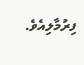ފިރުމާލިއެވެ.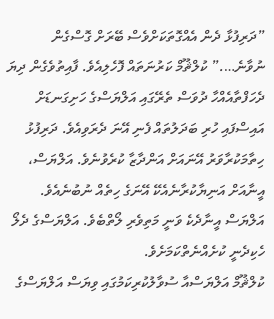”ދަރިފުޅާ ދެން އެއްގޮތަކަށްވެސް ބޭރަށް ގޮސްގެން ނުވާނެ….” ކުލްޘޫމް ކަރުނަތައް ފޮހެލިއެވެ. ފާއިތުވެގެން ދިޔަ ދެހަފްތާއެއްހާ ދުވަސް ތެރޭގައި އަލްޔަސްގެ ހަށިގަނޑަށް އައިސްފައި ހުރި ބަދަލުތައް ފެނި އޭނަ ދެރަވިއެވެ. ދަރިފުޅު ހިތާމަކުރާވަރު އޭނައަށް އަންދާޒާ ކުރެވުނެވެ. އަލްޔަސް، އީނާއަށް އަނިޔާކުރާނެއެކޭ އޭނަގެ ހިތެއް ނުބުނެއެވެ. އަލްޔަސް އީނާދެކެ ވަނީ މަތިވެރި ލޯތްބެވެ. އަލްޔަސްގެ ދެލޯ ހެކިދެނީ ކުށެއްނެތްކަމަށެވެ.
ކުލްޘޫމް އަލްޔަސްއާ ސުވާލުކުރިކަމުގައި ވިޔަސް އަލްޔަސްގެ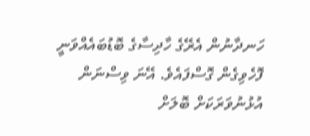ހަނދާނުން އެރޭގެ ހާދިސާގެ ބޮޑުބައެއްވަނީ ފޮހެވިގެން ގޮސްފައެވެ. އޭނަ ވިސްނަން އުޅުނުވަރަކަށް ބޮލަށް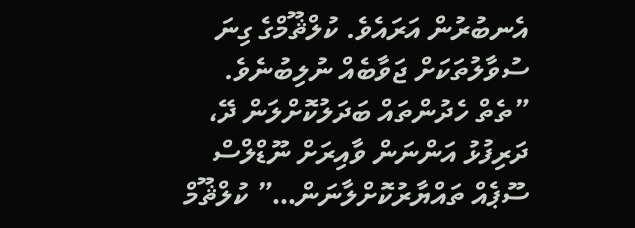އެނބުރުން އަރައެވެ. ކުލްޘޫމްގެ ގިނަ ސުވާލުތަކަށް ޖަވާބެއް ނުލިބުނެވެ.
”ތެތް ހެދުންތައް ބަދަލުކޮށްލަން ދޭ، ދަރިފުޅު އަންނަން ވާއިރަށް ނޫޑްލްސް ސޫޕެއް ތައްޔާރުކޮށްލާނަން…” ކުލްޘޫމް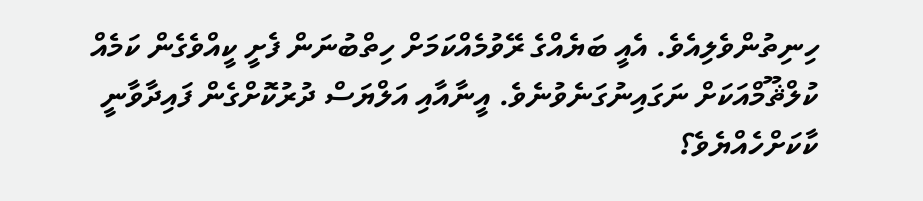ހިނިތުންވެލިއެވެ. އެއީ ބަޔެއްގެ ރޭވުމެއްކަމަށް ހިތްބުނަން ފެށީ ކީއްވެގެން ކަމެއް ކުލްޘޫމްއަކަށް ނަގައިނުގަނެވުނެވެ. އީނާއާއި އަލްޔަސް ދުރުކޮށްގެން ފައިދާވާނީ ކާކަށްހެއްޔެވެ؟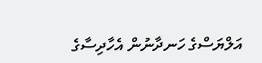އަލްޔަސްގެ ހަނދާނުން އެހާދިސާގެ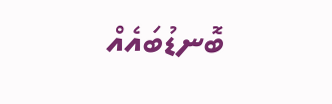ބޮނޑުބައެއް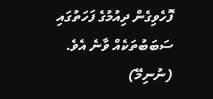ފޮހެވިގެން ދިއުމުގެ ފަހަތުގައި ސަބަބުތަކެއް ވާނެ އެވެ.
(ނުނިމޭ)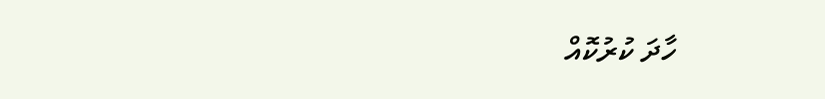ހާދަ ކުރުކޮއް